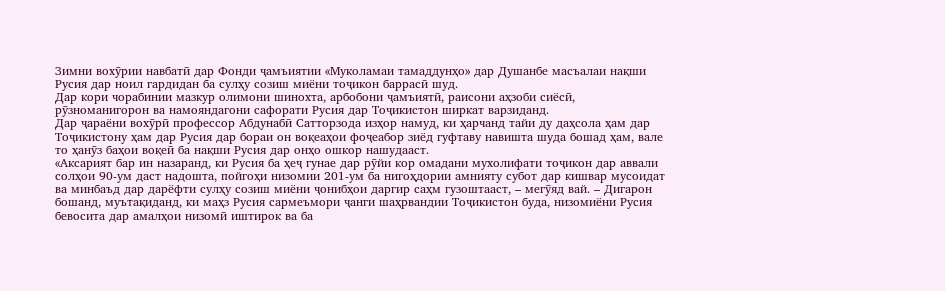Зимни вохӯрии навбатӣ дар Фонди ҷамъиятии «Муколамаи тамаддунҳо» дар Душанбе масъалаи нақши Русия дар ноил гардидан ба сулҳу созиш миёни тоҷикон баррасӣ шуд.
Дар кори чорабинии мазкур олимони шинохта, арбобони ҷамъиятӣ, раисони аҳзоби сиёсӣ, рӯзноманигорон ва намояндагони сафорати Русия дар Тоҷикистон ширкат варзиданд.
Дар ҷараёни вохӯрӣ профессор Абдунабӣ Сатторзода изҳор намуд, ки ҳарчанд тайи ду даҳсола ҳам дар Тоҷикистону ҳам дар Русия дар бораи он воқеаҳои фоҷеабор зиёд гуфтаву навишта шуда бошад ҳам, вале то ҳанӯз баҳои воқеӣ ба нақши Русия дар онҳо ошкор нашудааст.
«Аксарият бар ин назаранд, ки Русия ба ҳеҷ гунае дар рӯйи кор омадани мухолифати тоҷикон дар аввали солҳои 90-ум даст надошта, пойгоҳи низомии 201-ум ба нигоҳдории амнияту субот дар кишвар мусоидат ва минбаъд дар дарёфти сулҳу созиш миёни ҷонибҳои даргир саҳм гузоштааст, – мегӯяд вай. – Дигарон бошанд, муътақиданд, ки маҳз Русия сармеъмори ҷанги шаҳрвандии Тоҷикистон буда, низомиёни Русия бевосита дар амалҳои низомӣ иштирок ва ба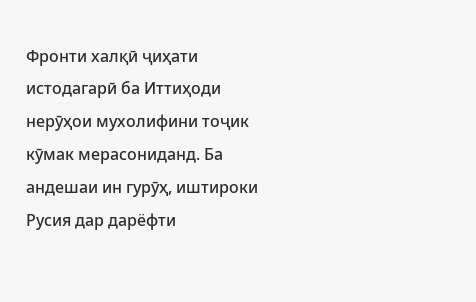Фронти халқӣ ҷиҳати истодагарӣ ба Иттиҳоди нерӯҳои мухолифини тоҷик кӯмак мерасониданд. Ба андешаи ин гурӯҳ, иштироки Русия дар дарёфти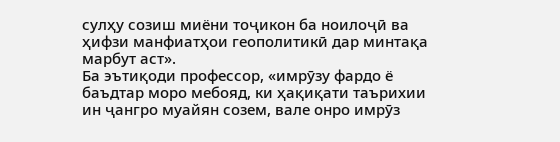сулҳу созиш миёни тоҷикон ба ноилоҷӣ ва ҳифзи манфиатҳои геополитикӣ дар минтақа марбут аст».
Ба эътиқоди профессор, «имрӯзу фардо ё баъдтар моро мебояд, ки ҳақиқати таърихии ин ҷангро муайян созем, вале онро имрӯз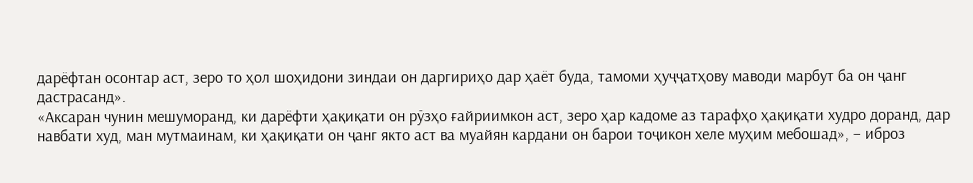дарёфтан осонтар аст, зеро то ҳол шоҳидони зиндаи он даргириҳо дар ҳаёт буда, тамоми ҳуҷҷатҳову маводи марбут ба он ҷанг дастрасанд».
«Аксаран чунин мешуморанд, ки дарёфти ҳақиқати он рӯзҳо ғайриимкон аст, зеро ҳар кадоме аз тарафҳо ҳақиқати худро доранд, дар навбати худ, ман мутмаинам, ки ҳақиқати он ҷанг якто аст ва муайян кардани он барои тоҷикон хеле муҳим мебошад», – иброз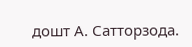дошт А. Сатторзода.